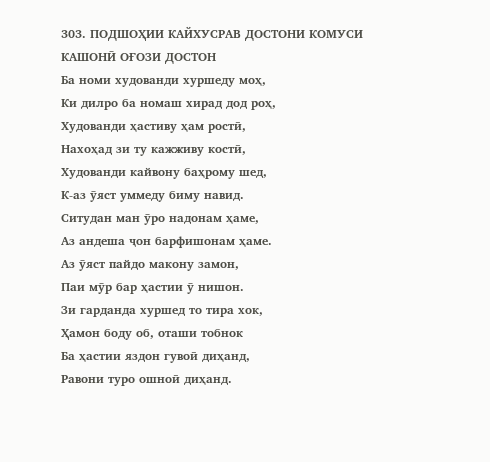303. ПОДШОҲИИ КАЙХУСРАВ ДОСТОНИ КОМУСИ КАШОНӢ ОҒОЗИ ДОСТОН
Ба номи худованди хуршеду моҳ,
Ки дилро ба номаш хирад дод роҳ,
Худованди ҳастиву ҳам ростӣ,
Нахоҳад зи ту кажживу костӣ,
Худованди кайвону баҳрому шед,
К-аз ӯяст уммеду биму навид.
Ситудан ман ӯро надонам ҳаме,
Аз андеша ҷон барфишонам ҳаме.
Аз ӯяст пайдо макону замон,
Паи мӯр бар ҳастии ӯ нишон.
Зи гарданда хуршед то тира хок,
Ҳамон боду об, оташи тобнок
Ба ҳастии яздон гувоӣ диҳанд,
Равони туро ошноӣ диҳанд.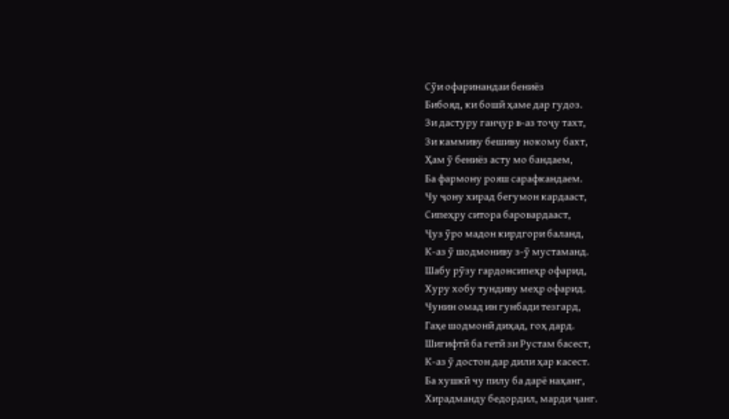Сӯи офаринандаи бениёз
Бибояд, ки бошӣ ҳаме дар гудоз.
Зи дастуру ганҷур в-аз тоҷу тахт,
Зи каммиву бешиву нокому бахт,
Ҳам ӯ бениёз асту мо бандаем,
Ба фармону рояш сарафкандаем.
Чу ҷону хирад бегумон кардааст,
Сипеҳру ситора баровардааст,
Ҷуз ӯро мадон кирдгори баланд,
К-аз ӯ шодмониву з-ӯ мустаманд.
Шабу рӯзу гардонсипеҳр офарид,
Хуру хобу тундиву меҳр офарид.
Чунин омад ин гунбади тезгард,
Гаҳе шодмонӣ диҳад, гоҳ дард.
Шигифтӣ ба гетӣ зи Рустам басест,
К-аз ӯ достон дар дили ҳар касест.
Ба хушкӣ чу пилу ба дарё наҳанг,
Хирадманду бедордил, марди ҷанг.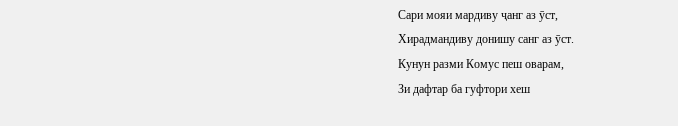Сари мояи мардиву ҷанг аз ӯст,
Хирадмандиву донишу санг аз ӯст.
Кунун разми Комус пеш оварам,
Зи дафтар ба гуфтори хеш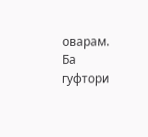оварам.
Ба гуфтори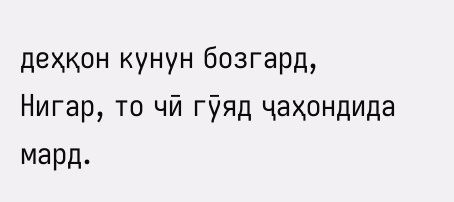деҳқон кунун бозгард,
Нигар, то чӣ гӯяд ҷаҳондида мард.